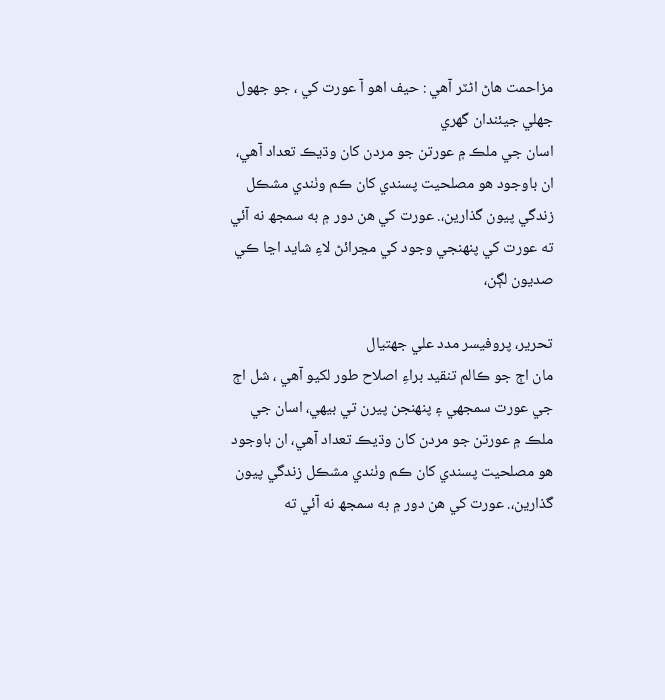مزاحمت ھاڻ اڻٽر آھي : حيف اهو آ عورت کي ، جو جھول جھلي جيئندان گھري
اسان جي ملڪ ۾ عورتن جو مردن کان وڌيڪ تعداد آهي، ان باوجود هو مصلحيت پسندي کان ڪم وٺندي مشڪل زندگي پيون گذارين،. عورت کي هن دور ۾ به سمجھ نه آئي ته عورت کي پنهنجي وجود کي مڃرائڻ لاءِ شايد اڃا ڪي صديون لڳن،

تحرير، پروفيسر مدد علي جهتيال
مان اڄ جو ڪالم تنقيد براءِ اصلاح طور لکيو آھي ، شل اڄ جي عورت سمجھي ۽ پنھنجن پيرن تي بيھي، اسان جي ملڪ ۾ عورتن جو مردن کان وڌيڪ تعداد آهي، ان باوجود هو مصلحيت پسندي کان ڪم وٺندي مشڪل زندگي پيون گذارين،. عورت کي هن دور ۾ به سمجھ نه آئي ته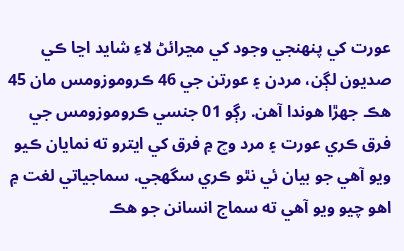عورت کي پنهنجي وجود کي مڃرائڻ لاءِ شايد اڃا ڪي صديون لڳن، مردن ۽ عورتن جي 46 ڪروموزومس مان 45 هڪ جهڙا هوندا آهن. رڳو 01 جنسي ڪروموزومس جي فرق ڪري عورت ۽ مرد وچ ۾ فرق کي ايترو ته نمايان ڪيو ويو آهي جو بيان ئي نٿو ڪري سگھجي. سماجياتي لغت ۾ اهو چيو ويو آهي ته سماج انسانن جو هڪ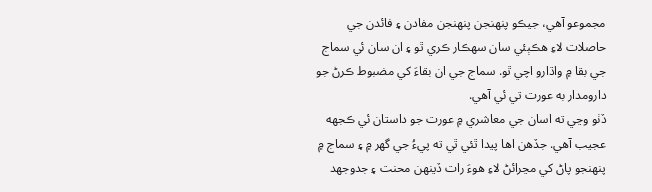مجموعو آهي، جيڪو پنهنجن پنهنجن مفادن ۽ فائدن جي حاصلات لاءِ هڪٻئي سان سهڪار ڪري ٿو ۽ ان سان ئي سماج جي بقا ۾ واڌارو اچي ٿو. سماج جي ان بقاءَ کي مضبوط ڪرڻ جو دارومدار به عورت تي ئي آهي.
ڏٺو وڃي ته اسان جي معاشري ۾ عورت جو داستان ئي ڪجھه عجيب آهي. جڏهن اها پيدا ٿئي ٿي ته پيءُ جي گھر ۾ ۽ سماج ۾ پنهنجو پاڻ کي مڃرائڻ لاءِ هوءَ رات ڏينهن محنت ۽ جدوجهد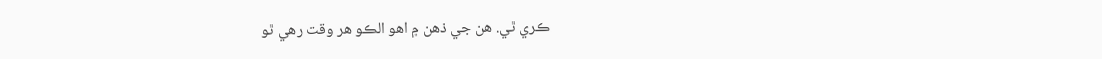ڪري ٿي. هن جي ذهن ۾ اهو الڪو هر وقت رهي ٿو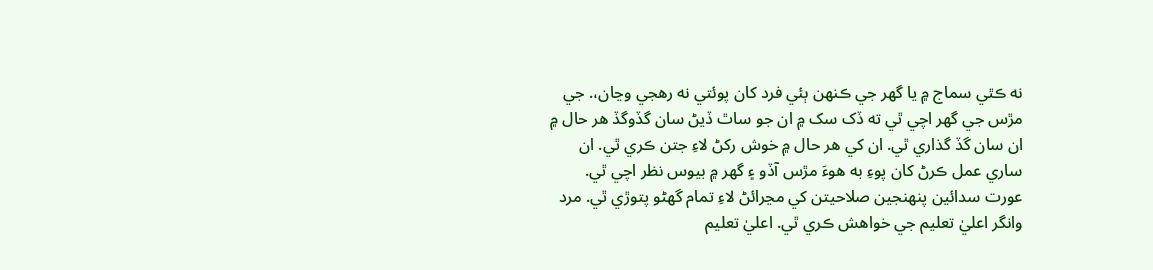نه ڪٿي سماج ۾ يا گھر جي ڪنهن ٻئي فرد کان پوئتي نه رهجي وڃان،. جي مڙس جي گھر اچي ٿي ته ڏک سک ۾ ان جو ساٿ ڏيڻ سان گڏوگڏ هر حال ۾ ان سان گڏ گذاري ٿي. ان کي هر حال ۾ خوش رکڻ لاءِ جتن ڪري ٿي. ان ساري عمل ڪرڻ کان پوءِ به هوءَ مڙس آڏو ۽ گهر ۾ بيوس نظر اچي ٿي. عورت سدائين پنهنجين صلاحيتن کي مڃرائڻ لاءِ تمام گھڻو پتوڙي ٿي. مرد وانگر اعليٰ تعليم جي خواهش ڪري ٿي. اعليٰ تعليم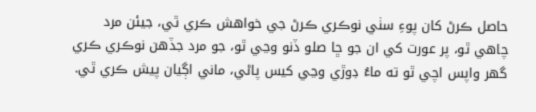حاصل ڪرڻ کان پوءِ سٺي نوڪري ڪرڻ جي خواهش ڪري ٿي، جيئن مرد چاهي ٿو، پر عورت کي ان جو ڇا صلو ڏنو وڃي ٿو، جو مرد جڏهن نوڪري ڪري گھر واپس اچي ٿو ته ماءُ ڊوڙي وڃي کيس پاڻي، ماني اڳيان پيش ڪري ٿي.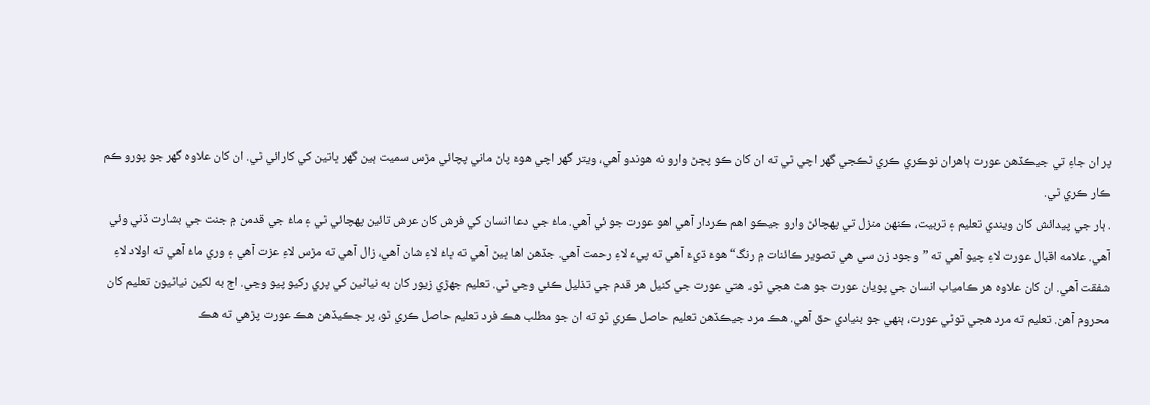پر ان جاءِ تي جيڪڏهن عورت ٻاهران نوڪري ڪري ٿڪجي گهر اچي ٿي ته ان کان ڪو پڇڻ وارو نه هوندو آهي، ويتر گھر اچي هوءَ پاڻ ماني پچائي مڙس سميت ٻين گهر ڀاتين کي کارائي ٿي. ان کان علاوه گھر جو پورو ڪم ڪار ڪري ٿي.
. ٻار جي پيدائش کان ويندي تعليم ۽ تربيت، ڪنهن منزل تي پهچائڻ وارو جيڪو اهم ڪردار آهي اهو عورت جو ئي آهي. ماءُ جي دعا انسان کي فرش کان عرش تائين پهچائي ٿي ۽ ماءُ جي قدمن ۾ جنت جي بشارت ڏني وئي آهي. علامه اقبال عورت لاءِ چيو آهي ته ”وجود زن سي هي تصوير ڪائنات ۾ رنگ“ هوءَ ڌيءَ آهي ته پيءَ لاءِ رحمت آهي. جڏهن اها ڀيڻ آهي ته ڀاءُ لاءِ شان آهي، زال آهي ته مڙس لاءِ عزت آهي ۽ وري ماءُ آهي ته اولاد لاءِ شفقت آهي. ان کان علاوه هر ڪامياب انسان جي پويان عورت جو هٿ هجي ٿو،. هتي عورت جي کنيل هر قدم جي تذليل ڪئي وڃي ٿي. تعليم جهڙي زيور کان به نياڻين کي پري رکيو پيو وڃي. اڄ به لکين نياڻيون تعليم کان محروم آهن. تعليم ته مرد هجي توڻي عورت، ٻنهي جو بنيادي حق آهي. هڪ مرد جيڪڏهن تعليم حاصل ڪري ٿو ته ان جو مطلب هڪ فرد تعليم حاصل ڪري ٿو، پر جڪيڏهن هڪ عورت پڙهي ته هڪ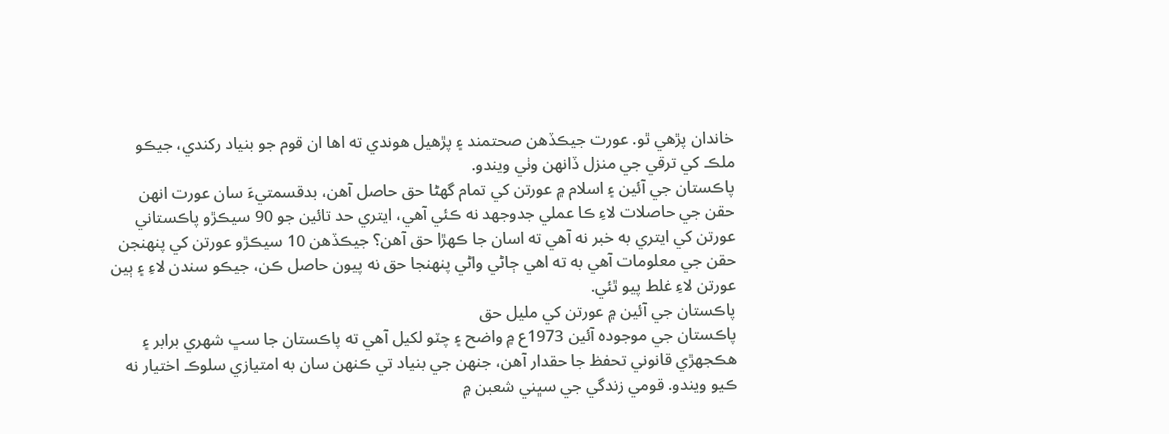خاندان پڙهي ٿو. عورت جيڪڏهن صحتمند ۽ پڙهيل هوندي ته اها ان قوم جو بنياد رکندي، جيڪو ملڪ کي ترقي جي منزل ڏانهن وٺي ويندو.
پاڪستان جي آئين ۽ اسلام ۾ عورتن کي تمام گھڻا حق حاصل آهن، بدقسمتيءَ سان عورت انهن حقن جي حاصلات لاءِ ڪا عملي جدوجهد نه ڪئي آهي، ايتري حد تائين جو 90 سيڪڙو پاڪستاني عورتن کي ايتري به خبر نه آهي ته اسان جا ڪهڙا حق آهن؟ جيڪڏهن 10 سيڪڙو عورتن کي پنهنجن حقن جي معلومات آهي به ته اهي ڄاڻي واڻي پنهنجا حق نه پيون حاصل ڪن، جيڪو سندن لاءِ ۽ ٻين عورتن لاءِ غلط پيو ٿئي.
پاڪستان جي آئين ۾ عورتن کي مليل حق
پاڪستان جي موجوده آئين 1973ع ۾ واضح ۽ چٽو لکيل آهي ته پاڪستان جا سڀ شهري برابر ۽ هڪجهڙي قانوني تحفظ جا حقدار آهن، جنهن جي بنياد تي ڪنهن سان به امتيازي سلوڪ اختيار نه ڪيو ويندو. قومي زندگي جي سڀني شعبن ۾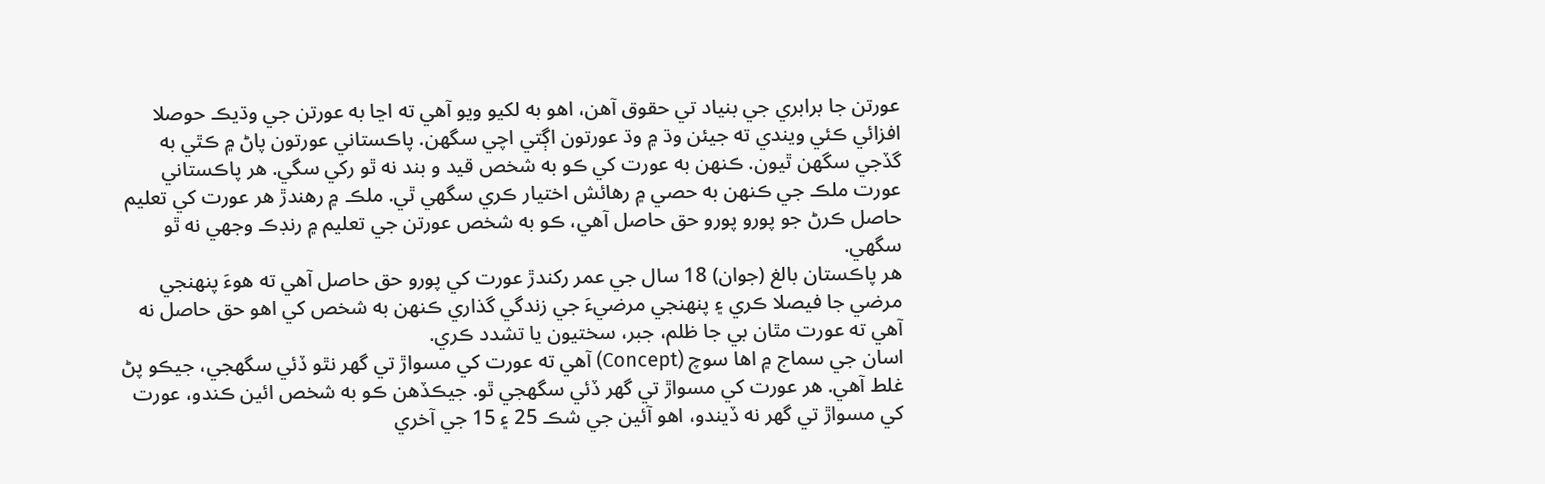عورتن جا برابري جي بنياد تي حقوق آهن، اهو به لکيو ويو آهي ته اڃا به عورتن جي وڌيڪ حوصلا افزائي ڪئي ويندي ته جيئن وڌ ۾ وڌ عورتون اڳتي اچي سگھن. پاڪستاني عورتون پاڻ ۾ ڪٿي به گڏجي سگھن ٿيون. ڪنهن به عورت کي ڪو به شخص قيد و بند نه ٿو رکي سگي. هر پاڪستاني عورت ملڪ جي ڪنهن به حصي ۾ رهائش اختيار ڪري سگھي ٿي. ملڪ ۾ رهندڙ هر عورت کي تعليم حاصل ڪرڻ جو پورو پورو حق حاصل آهي، ڪو به شخص عورتن جي تعليم ۾ رنڊڪ وجھي نه ٿو سگهي.
هر پاڪستان بالغ (جوان) 18 سال جي عمر رکندڙ عورت کي پورو حق حاصل آهي ته هوءَ پنهنجي مرضي جا فيصلا ڪري ۽ پنهنجي مرضيءَ جي زندگي گذاري ڪنهن به شخص کي اهو حق حاصل نه آهي ته عورت مٿان بي جا ظلم، جبر، سختيون يا تشدد ڪري.
اسان جي سماج ۾ اها سوچ (Concept) آهي ته عورت کي مسواڙ تي گهر نٿو ڏئي سگھجي، جيڪو پڻ غلط آهي. هر عورت کي مسواڙ تي گهر ڏئي سگھجي ٿو. جيڪڏهن ڪو به شخص ائين ڪندو، عورت کي مسواڙ تي گهر نه ڏيندو، اهو آئين جي شڪ 25 ۽ 15 جي آخري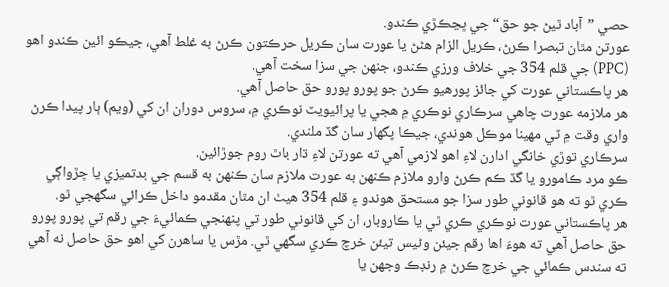حصي ”آباد ٿيڻ جو حق“ جي ڀڃڪڙي ڪندو.
عورتن مٿان تبصرا ڪرڻ، ڪريل الزام هڻڻ يا عورت سان ڪريل حرڪتون ڪرڻ به غلط آهي، جيڪو ائين ڪندو اهو (PPC) جي قلم 354 جي خلاف ورزي ڪندو، جنهن جي سزا سخت آهي.
هر پاڪستاني عورت کي جائز پورهيو ڪرڻ جو پورو پورو حق حاصل آهي.
هر ملازمه عورت چاهي سرڪاري نوڪري ۾ هجي يا پرائيويٽ نوڪري ۾، سروس دوران ان کي (ويم) ٻار پيدا ڪرڻ واري وقت ۾ ٽي مهينا موڪل هوندي، جيڪا پگھار سان گڏ ملندي.
سرڪاري توڙي خانگي ادارن لاءِ اهو لازمي آهي ته عورتن لاءِ ڌار باٿ روم جوڙائين.
ڪو مرد ڪامورو يا گڏ ڪم ڪرڻ وارو ملازم ڪنهن به عورت ملازم سان ڪنهن به قسم جي بدتميزي يا ڇڙواڳي ڪري ٿو ته هو قانوني طور سزا جو مستحق هوندو ۽ قلم 354 هيٺ ان مٿان مقدمو داخل ڪرائي سگھجي ٿو.
هر پاڪستاني عورت نوڪري ڪري ٿي يا ڪاروبار، ان کي قانوني طور تي پنهنجي ڪمائيءَ جي رقم تي پورو پورو حق حاصل آهي ته هوءَ اها رقم جيئن وڻيس تيئن خرچ ڪري سگھي ٿي. مڙس يا ساهرن کي اهو حق حاصل نه آهي ته سندس ڪمائي جي خرچ ڪرڻ ۾ رنڊڪ وجھن يا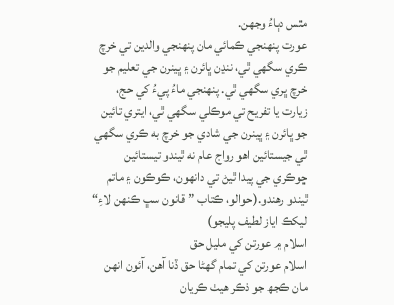مٿس دٻاءُ وجھن.
عورت پنهنجي ڪمائي مان پنهنجي والدين تي خرچ ڪري سگھي ٿي، ننڍن ڀائرن ۽ ڀينرن جي تعليم جو خرچ ڀري سگھي ٿي. پنهنجي ماءُ پيءُ کي حج، زيارت يا تفريح تي موڪلي سگھي ٿي، ايتري تائين جو ڀائرن ۽ ڀينرن جي شادي جو خرچ به ڪري سگھي ٿي جيستائين اهو رواج عام نه ٿيندو تيستائين ڇوڪري جي پيدا ٿيڻ تي دانهون، ڪوڪون ۽ ماتم ٿيندو رهندو.(حوالو، ڪتاب ”قانون سڀ ڪنهن لاءِ“ ليکڪ اياز لطيف پليجو)
اسلام ۾ عورتن کي مليل حق
اسلام عورتن کي تمام گھڻا حق ڏنا آهن، آئون انهن مان ڪجھ جو ذڪر هيٺ ڪريان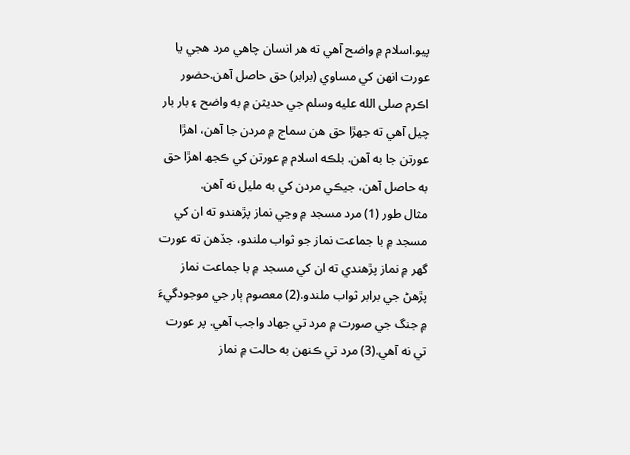پيو.اسلام ۾ واضح آهي ته هر انسان چاهي مرد هجي يا عورت انهن کي مساوي (برابر) حق حاصل آهن.حضور اڪرم صلى الله عليه وسلم جي حديثن ۾ به واضح ۽ بار بار چيل آهي ته جھڙا حق هن سماج ۾ مردن جا آهن، اهڙا عورتن جا به آهن. بلڪه اسلام ۾ عورتن کي ڪجھ اهڙا حق به حاصل آهن، جيڪي مردن کي به مليل نه آهن.
مثال طور (1) مرد مسجد ۾ وڃي نماز پڙهندو ته ان کي مسجد ۾ با جماعت نماز جو ثواب ملندو، جڏهن ته عورت گھر ۾ نماز پڙهندي ته ان کي مسجد ۾ با جماعت نماز پڙهڻ جي برابر ثواب ملندو.(2) معصوم ٻار جي موجودگيءَ ۾ جنگ جي صورت ۾ مرد تي جهاد واجب آهي. پر عورت تي نه آهي.(3) مرد تي ڪنهن به حالت ۾ نماز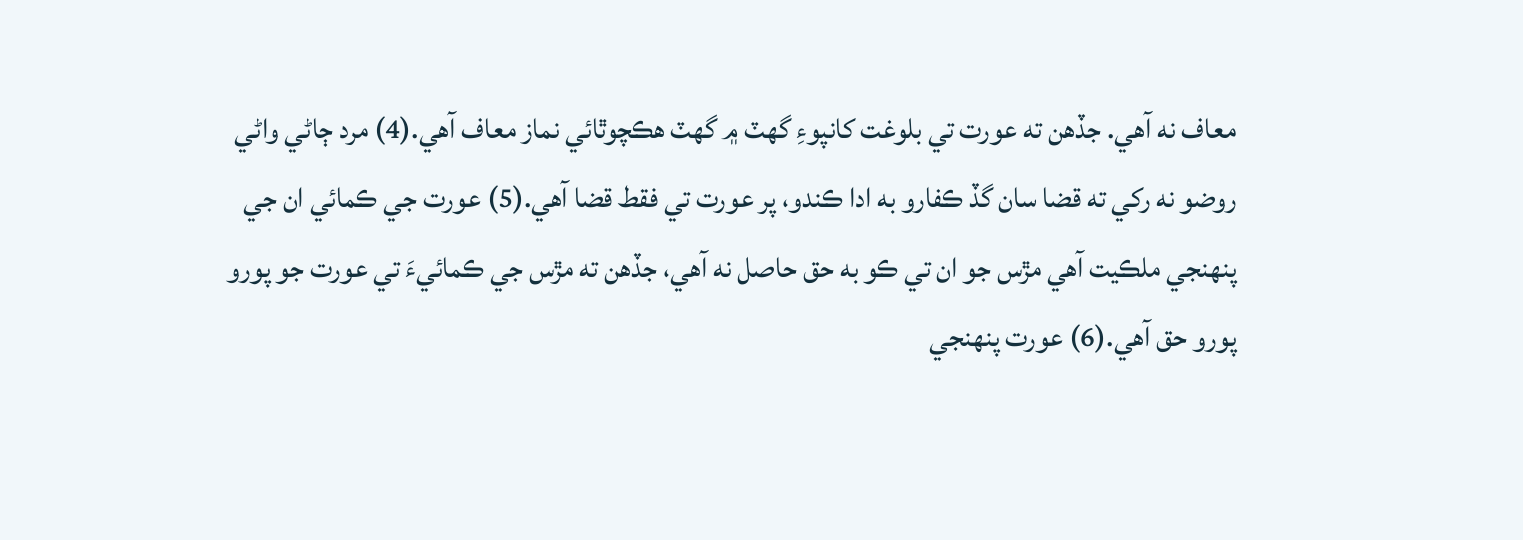معاف نه آهي. جڏهن ته عورت تي بلوغت کانپوءِ گھٽ ۾ گھٽ هڪچوٿائي نماز معاف آهي.(4) مرد ڄاڻي واڻي روضو نه رکي ته قضا سان گڏ ڪفارو به ادا ڪندو، پر عورت تي فقط قضا آهي.(5) عورت جي ڪمائي ان جي پنهنجي ملڪيت آهي مڙس جو ان تي ڪو به حق حاصل نه آهي، جڏهن ته مڙس جي ڪمائيءَ تي عورت جو پورو پورو حق آهي.(6) عورت پنهنجي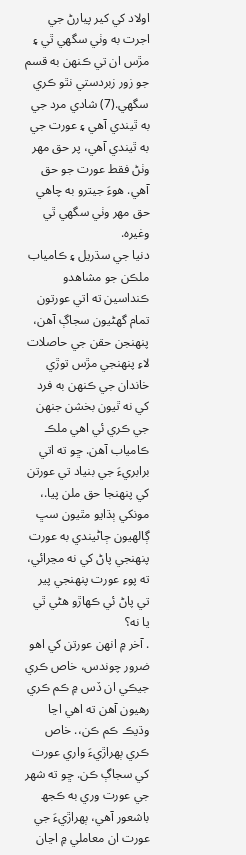اولاد کي کير پيارڻ جي اجرت به وٺي سگھي ٿي ۽ مڙس ان تي ڪنهن به قسم جو زور زبردستي نٿو ڪري سگھي.(7) شادي مرد جي به ٿيندي آهي ۽ عورت جي به ٿيندي آهي، پر حق مهر وٺڻ فقط عورت جو حق آهي. هوءَ جيترو به چاهي حق مهر وٺي سگھي ٿي وغيره.
دنيا جي سڌريل ۽ ڪامياب ملڪن جو مشاهدو ڪنداسين ته اتي عورتون تمام گھڻيون سجاڳ آهن، پنهنجن حقن جي حاصلات لاءِ پنهنجي مڙس توڙي خاندان جي ڪنهن به فرد کي نه ٿيون بخشن جنهن جي ڪري ئي اهي ملڪ ڪامياب آهن. ڇو ته اتي برابريءَ جي بنياد تي عورتن کي پنهنجا حق ملن پيا.، مونکي ٻڌايو مٿيون سڀ ڳالهيون ڄاڻيندي به عورت پنهنجي پاڻ کي نه مڃرائي، ته پوءِ عورت پنهنجي پير تي پاڻ ئي ڪهاڙو هڻي ٿي يا نه؟
. آخر ۾ انهن عورتن کي اهو ضرور چوندس، خاص ڪري جيڪي ان ڏس ۾ ڪم ڪري رهيون آهن ته اهي اڃا وڌيڪ ڪم ڪن،. خاص ڪري ٻهراڙيءَ واري عورت کي سجاڳ ڪن. ڇو ته شهر جي عورت وري به ڪجھ باشعور آهي، ٻهراڙيءَ جي عورت ان معاملي ۾ اڃان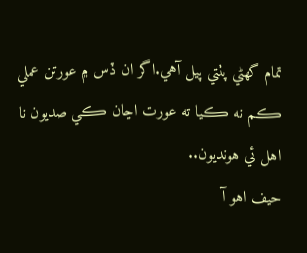تمام گهڻي پٺتي پيل آهي.اگر ان ڏس ۾ عورتن عملي ڪم نه ڪيا ته عورت اڃان ڪي صديون نا اهل ئي هونديون..
حيف اهو آ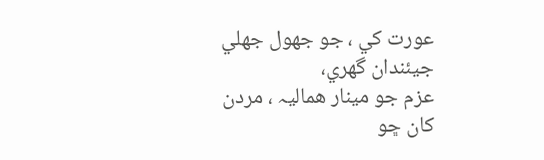عورت کي ، جو جھول جھلي جيئندان گھري،
عزم جو مينار هماليہ ، مردن کان ڇو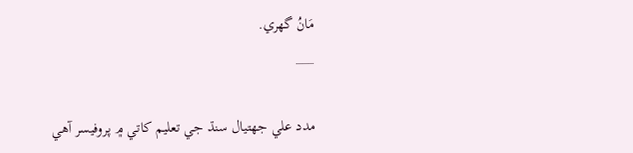مَانُ گھري.
___

مدد علي جھتيال سنڌ جي تعليم کاتي ۾ پروفيسر آھي